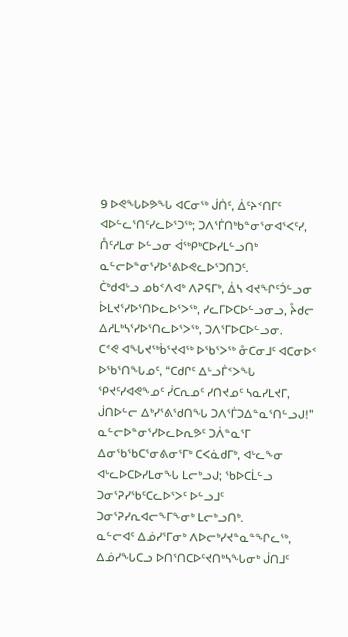9 ᐅᕙᖓᐅᕗᖓ ᐊᑕᓂᖅ ᒎᑏᑦ, ᐄᑦᔨᑉᑎᒥᑦ ᐊᐅᓪᓚᕐᑎᑦᓯᓚᐅᕐᑐᖅ; ᑐᐱᕐᒦᑎᒃᑲᓐᓂᕐᓂᐊᕐᐸᑦᓯ, ᑍᑦᓱᒪᓂ ᐅᓪᓗᓂ ᐋᖅᑭᒃᑕᐅᓯᒪᓪᓗᑎᒃ ᓇᓪᓕᐅᓐᓂᕐᓯᐅᕐᕕᐅᕙᓚᐅᕐᑐᑎᑐᑦ.
ᑖᒃᑯᐊᒡᓗ ᓄᑲᑉᐱᐊᒃ ᐱᕈᕋᒥᒃ, ᐄᓴ ᐊᔪᖏᑦᑑᓪᓗᓂ ᐆᒪᔪᕐᓯᐅᕐᑎᐅᓚᐅᕐᐳᖅ, ᓯᓚᒥᐅᑕᐅᓪᓗᓂᓗ, ᔧᑯᓕ ᐃᓱᒪᒃᓴᕐᓯᐅᕐᑎᓚᐅᕐᐳᖅ, ᑐᐱᕐᒥᐅᑕᐅᓪᓗᓂ.
ᑕᕝᕙ ᐊᖓᔪᖅᑳᕐᔪᐊᖅ ᐅᖃᕐᐳᖅ ᓁᑕᓂᒧᑦ ᐊᑕᓂᐅᑉ ᐅᖃᕐᑎᖓᓄᑦ, “ᑕᑯᒋᑦ ᐃᒡᓗᒦᑉᐳᖓ ᕿᔪᑦᓯᐊᕙᖕᓄᑦ ᓰᑕᕆᓄᑦ ᓯᑎᔪᓄᑦ ᓴᓇᓯᒪᔪᒥ, ᒎᑎᐅᓪᓕ ᐃᒃᓯᕐᕕᖁᑎᖓ ᑐᐱᕐᒦᑐᐃᓐᓇᕐᑎᓪᓗᒍ!”
ᓇᓪᓕᐅᓐᓂᕐᓯᐅᓚᐅᕆᕗᑦ ᑐᐲᓐᓇᕐᒥ ᐃᓂᖃᖃᑕᕐᓂᕕᓂᕐᒥᒃ ᑕᐸᓈᑯᒥᒃ, ᐊᒡᓚᖕᓂ ᐊᒡᓚᐅᑕᐅᓯᒪᓂᖓ ᒪᓕᒃᓗᒍ; ᖃᐅᑕᒫᓪᓗ ᑐᓂᕐᕈᓯᖃᑦᑕᓚᐅᕐᐳᑦ ᐅᓪᓗᒧᑦ ᑐᓂᕐᕈᓯᕆᐊᓕᖕᒥᖕᓂᒃ ᒪᓕᒃᓗᑎᒃ.
ᓇᓪᓕᐊᑦ ᐃᓅᓯᕐᒥᓂᒃ ᐱᐅᓕᒃᓯᔪᓐᓇᓐᖏᓚᖅ, ᐃᓅᓯᖓᑕᓗ ᐅᑎᕐᑎᑕᐅᑦᔪᑎᒃᓴᖓᓂᒃ ᒎᑎᒧᑦ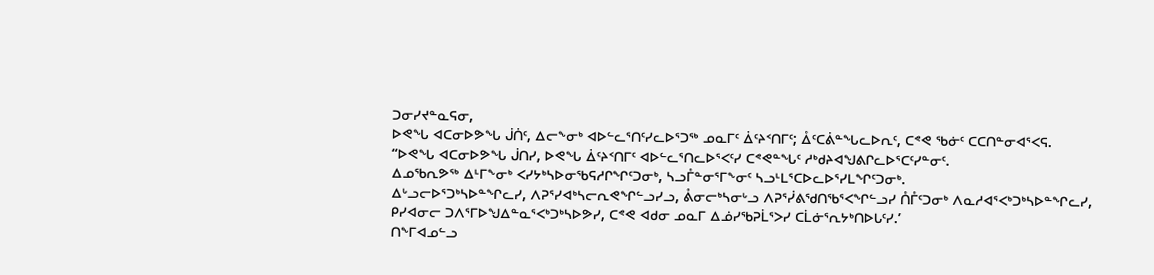ᑐᓂᓯᔪᓐᓇᕋᓂ,
ᐅᕙᖓ ᐊᑕᓂᐅᕗᖓ ᒎᑏᑦ, ᐃᓕᖕᓂᒃ ᐊᐅᓪᓚᕐᑎᑦᓯᓚᐅᕐᑐᖅ ᓄᓇᒥᑦ ᐄᑦᔨᑉᑎᒥᑦ; ᐂᑦᑕᕖᓐᖓᓚᐅᕆᑦ, ᑕᕝᕙ ᖃᓃᑦ ᑕᑕᑎᓐᓂᐊᕐᐸᕋ.
“ᐅᕙᖓ ᐊᑕᓂᐅᕗᖓ ᒎᑎᓯ, ᐅᕙᖓ ᐄᑦᔨᑉᑎᒥᑦ ᐊᐅᓪᓚᕐᑎᓚᐅᕐᐸᑦᓯ ᑕᕝᕙᓐᖓᑦ ᓱᒃᑯᔨᐊᖑᕕᒋᓚᐅᕐᑕᑦᓯᓐᓂᑦ.
ᐃᓄᖃᕆᕗᖅ ᐃᒻᒥᖕᓂᒃ ᐸᓯᔭᒃᓴᐅᓂᖃᕋᓱᒋᖏᑦᑐᓂᒃ, ᓴᓗᒤᓐᓂᕐᒥᖕᓂᑦ ᓴᓗᒻᒪᕐᑕᐅᓚᐅᕐᓯᒪᖏᑦᑐᓂᒃ.
ᐃᒡᓗᓕᐅᕐᑐᒃᓴᐅᓐᖏᓚᓯ, ᐱᕈᕐᓯᐊᒃᓴᓕᕆᕙᖏᓪᓗᓯᓗ, ᕔᓂᓕᒃᓴᓂᒡᓗ ᐱᕈᕐᓰᕕᖁᑎᖃᕐᐸᖏᓪᓗᓯ ᑍᒤᑦᑐᓂᒃ ᐱᓇᓱᐊᕐᐸᒃᑐᒃᓴᐅᓐᖏᓚᓯ, ᑭᓯᐊᓂᓕ ᑐᐱᕐᒥᐅᖑᐃᓐᓇᕐᐸᒃᑐᒃᓴᐅᕗᓯ, ᑕᕝᕙ ᐊᑯᓂ ᓄᓇᒥ ᐃᓅᓯᖃᕈᒫᕐᐳᓯ ᑕᒫᓃᕐᕆᔭᒃᑎᐅᒐᑦᓯ.’
ᑎᖕᒥᐊᓄᓪᓗ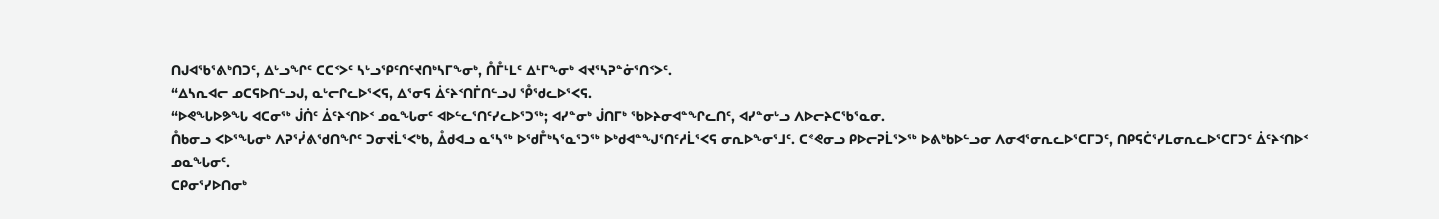ᑎᒍᐊᖃᕐᕕᒃᑎᑐᑦ, ᐃᒡᓗᖏᑦ ᑕᑕᑉᐳᑦ ᓴᒡᓗᕿᑦᑎᑦᔪᑎᒃᓴᒥᖕᓂᒃ, ᑍᒤᒻᒪᑦ ᐃᒻᒥᖕᓂᒃ ᐊᔪᕐᓴᕈᓐᓃᕐᑎᑉᐳᑦ.
“ᐃᓴᕆᐊᓕ ᓄᑕᕋᐅᑎᓪᓗᒍ, ᓇᒡᓕᒋᓚᐅᕐᐸᕋ, ᐃᕐᓂᕋ ᐄᑦᔨᑉᑎᒦᑎᓪᓗᒍ ᕾᖁᓚᐅᕐᐸᕋ.
“ᐅᕙᖓᐅᕗᖓ ᐊᑕᓂᖅ ᒎᑏᑦ ᐄᑦᔨᑉᑎᐅᑉ ᓄᓇᖓᓂᑦ ᐊᐅᓪᓚᕐᑎᑦᓯᓚᐅᕐᑐᖅ; ᐊᓯᓐᓂᒃ ᒎᑎᒥᒃ ᖃᐅᔨᓂᐊᓐᖏᓚᑎᑦ, ᐊᓯᓐᓂᒡᓗ ᐱᐅᓕᔨᑕᖃᕐᓇᓂ.
ᑍᑲᓂᓗ ᐸᐅᕐᖓᓂᒃ ᐱᕈᕐᓰᕕᖁᑎᖏᑦ ᑐᓂᔪᒫᕐᐸᒃᑲ, ᐂᑯᐊᓗ ᓇᕐᓴᖅ ᐅᖁᒤᒃᓴᕐᓇᕐᑐᖅ ᐅᒃᑯᐊᓐᖑᕐᑎᑦᓱᒫᕐᐸᕋ ᓂᕆᐅᖕᓂᕐᒧᑦ. ᑕᕝᕙᓂᓗ ᑭᐅᓕᕈᒫᕐᐳᖅ ᐅᕕᒃᑲᐅᓪᓗᓂ ᐱᓂᐊᕐᓂᕆᓚᐅᕐᑕᒥᑐᑦ, ᑎᑭᕋᑖᕐᓯᒪᓂᕆᓚᐅᕐᑕᒥᑐᑦ ᐄᑦᔨᑉᑎᐅᑉ ᓄᓇᖓᓂᑦ.
ᑕᑭᓂᕐᓯᐅᑎᓂᒃ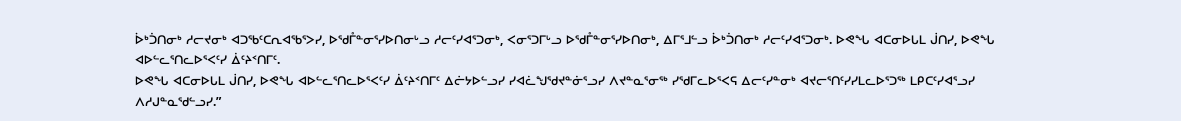ᐆᒃᑑᑎᓂᒃ ᓱᓕᔪᓂᒃ ᐊᑐᖃᑦᑕᕆᐊᖃᕐᐳᓯ, ᐅᖁᒤᓐᓂᕐᓯᐅᑎᓂᒡᓗ ᓱᓕᑦᓯᐊᕐᑐᓂᒃ, ᐸᓂᕐᑐᒥᒡᓗ ᐅᖁᒤᓐᓂᕐᓯᐅᑎᓂᒃ, ᐃᒥᕐᒧᓪᓗ ᐆᒃᑑᑎᓂᒃ ᓱᓕᑦᓯᐊᕐᑐᓂᒃ. ᐅᕙᖓ ᐊᑕᓂᐅᒐᒪ ᒎᑎᓯ, ᐅᕙᖓ ᐊᐅᓪᓚᕐᑎᓚᐅᕐᐸᑦᓯ ᐄᑦᔨᑉᑎᒥᑦ.
ᐅᕙᖓ ᐊᑕᓂᐅᒐᒪ ᒎᑎᓯ, ᐅᕙᖓ ᐊᐅᓪᓚᕐᑎᓚᐅᕐᐸᑦᓯ ᐄᑦᔨᑉᑎᒥᑦ ᐃᓖᔭᐅᓪᓗᓯ ᓯᐊᓛᖑᖁᔪᓐᓃᕐᓗᓯ ᐱᔪᓐᓇᕐᓂᖅ ᓯᖁᒥᓚᐅᕐᐸᕋ ᐃᓕᑦᓯᓐᓂᒃ ᐊᔪᓕᕐᑎᑦᓯᓯᒪᓚᐅᕐᑐᖅ ᒪᑭᑕᑦᓯᐊᕐᓗᓯ ᐱᓱᒍᓐᓇᖁᓪᓗᓯ.”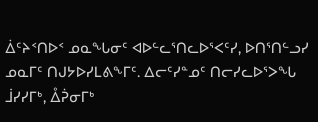ᐄᑦᔨᑉᑎᐅᑉ ᓄᓇᖓᓂᑦ ᐊᐅᓪᓚᕐᑎᓚᐅᕐᐸᑦᓯ, ᐅᑎᕐᑎᓪᓗᓯ ᓄᓇᒥᑦ ᑎᒍᔭᐅᓯᒪᕕᖕᒥᑦ. ᐃᓕᑦᓯᓐᓄᑦ ᑎᓕᓯᓚᐅᕐᐳᖓ ᒨᓯᓯᒥᒃ, ᐂᕉᓂᒥᒃ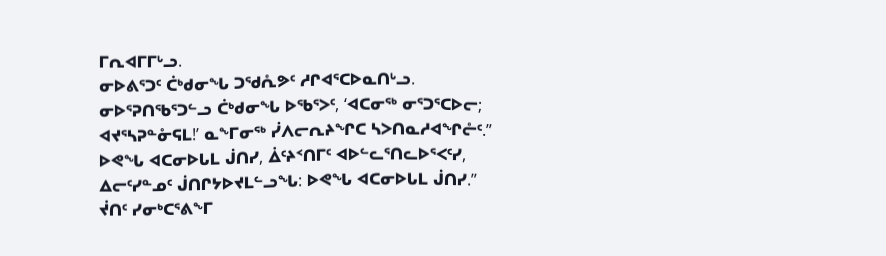ᒥᕆᐊᒥᒥᒡᓗ.
ᓂᐅᕕᕐᑐᑦ ᑖᒃᑯᓂᖓ ᑐᖁᕅᕗᑦ ᓱᒋᐊᕐᑕᐅᓇᑎᒡᓗ. ᓂᐅᕐᕈᑎᖃᕐᑐᓪᓗ ᑖᒃᑯᓂᖓ ᐅᖃᕐᐳᑦ, ‘ᐊᑕᓂᖅ ᓂᕐᑐᕐᑕᐅᓕ; ᐊᔪᕐᓴᕈᓐᓁᕋᒪ!’ ᓇᖕᒥᓂᖅ ᓰᐱᓕᕆᔨᖏᑕ ᓴᐳᑎᓇᓱᐊᖏᓔᑦ.”
ᐅᕙᖓ ᐊᑕᓂᐅᒐᒪ ᒎᑎᓯ, ᐄᑦᔨᑉᑎᒥᑦ ᐊᐅᓪᓚᕐᑎᓚᐅᕐᐸᑦᓯ, ᐃᓕᑦᓯᓐᓄᑦ ᒎᑎᒋᔭᐅᔪᒪᓪᓗᖓ: ᐅᕙᖓ ᐊᑕᓂᐅᒐᒪ ᒎᑎᓯ.”
ᔫᑎᑦ ᓯᓂᒃᑕᕐᕕᖕᒥ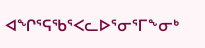ᐊᖏᕐᕋᖃᕐᐸᓚᐅᕐᓂᕐᒥᖕᓂᒃ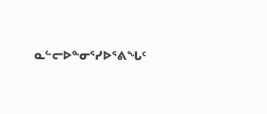ᓇᓪᓕᐅᓐᓂᕐᓯᐅᕐᕕᖓᑦ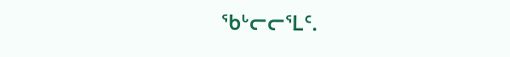ᖃᒡᓕᓕᕐᒪᑦ.